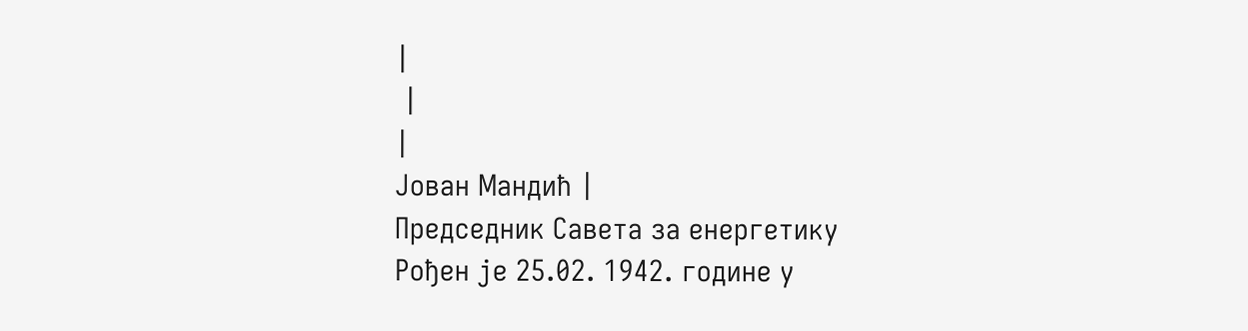|
 |
|
Јован Мандић |
Председник Савета за енергетику
Рођен је 25.02. 1942. године у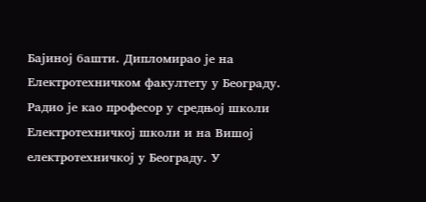Бајиној башти. Дипломирао је на
Електротехничком факултету у Београду.
Радио је као професор у средњој школи Електротехничкој школи и на Вишој
електротехничкој у Београду. У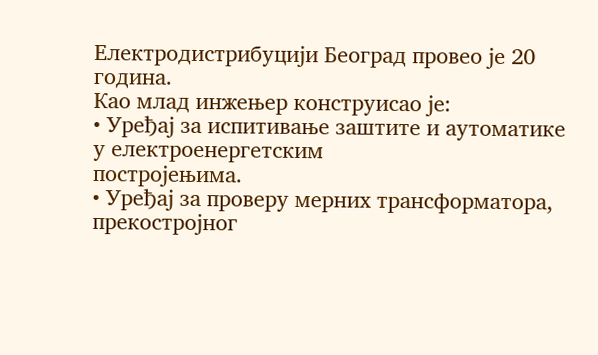Електродистрибуцији Београд провео је 20
година.
Као млад инжењер конструисао је:
• Уређај за испитивање заштите и аутоматике у електроенергетским
постројењима.
• Уређај за проверу мерних трансформатора, прекостројног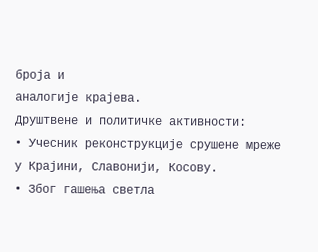броја и
аналогије крaјева.
Друштвене и политичке активности:
• Учесник реконструкције срушене мреже у Крајини, Славонији, Косову.
• Због гашења светла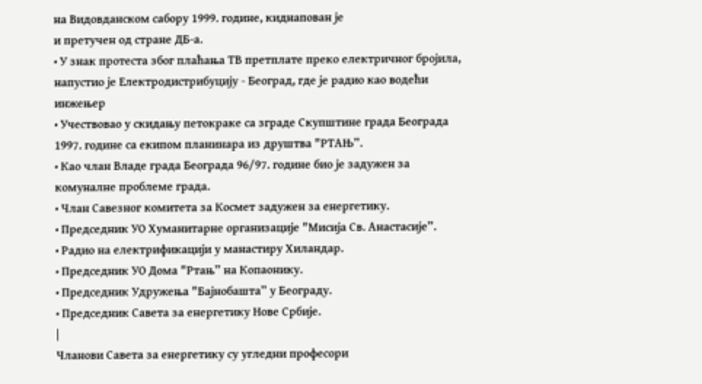на Видовданском сабору 1999. године, киднапован је
и претучен од стране ДБ-а.
• У знак протеста због плаћања ТВ претплате преко електричног бројила,
напустио је Електродистрибуцију - Београд, где је радио као водећи
инжењер
• Учествовао у скидању петокраке са зграде Скупштине града Београда
1997. године са екипом планинара из друштва "РТАЊ”.
• Као члан Владе града Београда 96/97. године био је задужен за
комуналне проблеме града.
• Члан Савезног комитета за Космет задужен за енергетику.
• Председник УО Хуманитарне организације "Мисија Св. Анастасије”.
• Радио на електрификацији у манастиру Хиландар.
• Председник УО Дома "Ртањ” на Копаонику.
• Председник Удружења "Бајнобашта” у Београду.
• Председник Савета за енергетику Нове Србије.
|
Чланови Савета за енергетику су угледни професори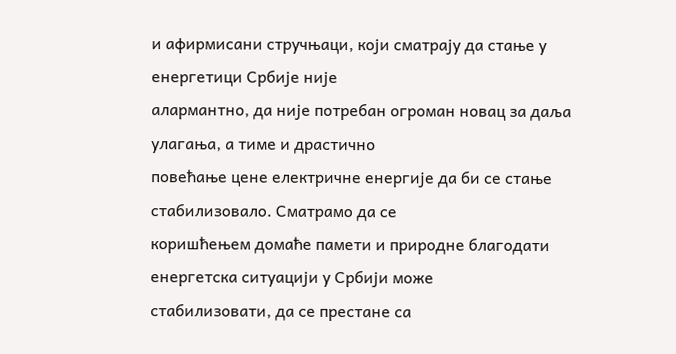и афирмисани стручњаци, који сматрају да стање у енергетици Србије није
алармантно, да није потребан огроман новац за даља улагања, а тиме и драстично
повећање цене електричне енергије да би се стање стабилизовало. Сматрамо да се
коришћењем домаће памети и природне благодати енергетска ситуацији у Србији може
стабилизовати, да се престане са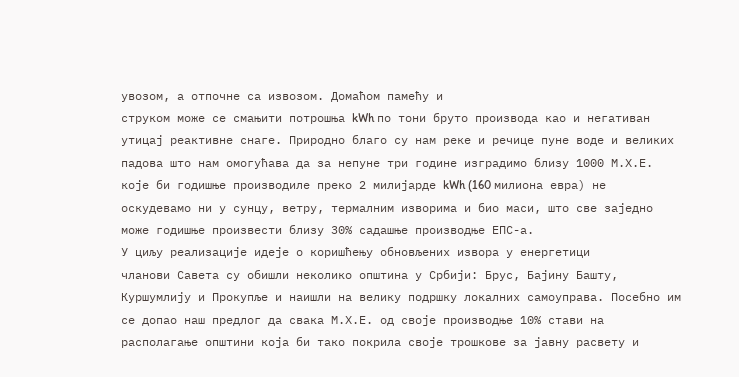увозом, а отпочне са извозом. Домаћом памећу и
струком може се смањити потрошња kWh по тони бруто производа као и негативан
утицај реактивне снаге. Природно благо су нам реке и речице пуне воде и великих
падова што нам омогућава да за непуне три године изградимо близу 1000 М.Х.Е.
које би годишње производиле преко 2 милијарде kWh (160 милиона евра) не
оскудевамо ни у сунцу, ветру, термалним изворима и био маси, што све заједно
може годишње произвести близу 30% садашње производње ЕПС-а.
У циљу реализације идеје о коришћењу обновљених извора у енергетици
чланови Савета су обишли неколико општина у Србији: Брус, Бајину Башту,
Куршумлију и Прокупље и наишли на велику подршку локалних самоуправа. Посебно им
се допао наш предлог да свака М.Х.Е. од своје производње 10% стави на
располагање општини која би тако покрила своје трошкове за јавну расвету и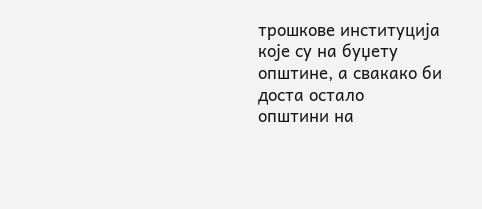трошкове институција које су на буџету општине, а свакако би доста остало
општини на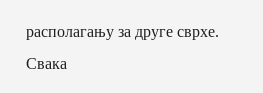располагању за друге сврхе.
Свака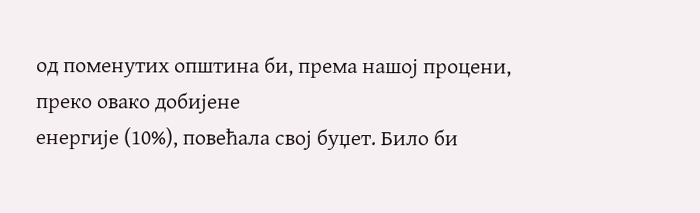од поменутих општина би, према нашој процени, преко овако добијене
енергије (10%), повећала свој буџет. Било би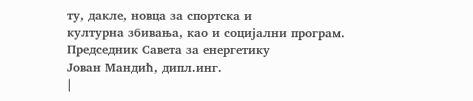ту, дакле, новца за спортска и
културна збивања, као и социјални програм.
Председник Савета за енергетику
Јован Мандић, дипл.инг.
|